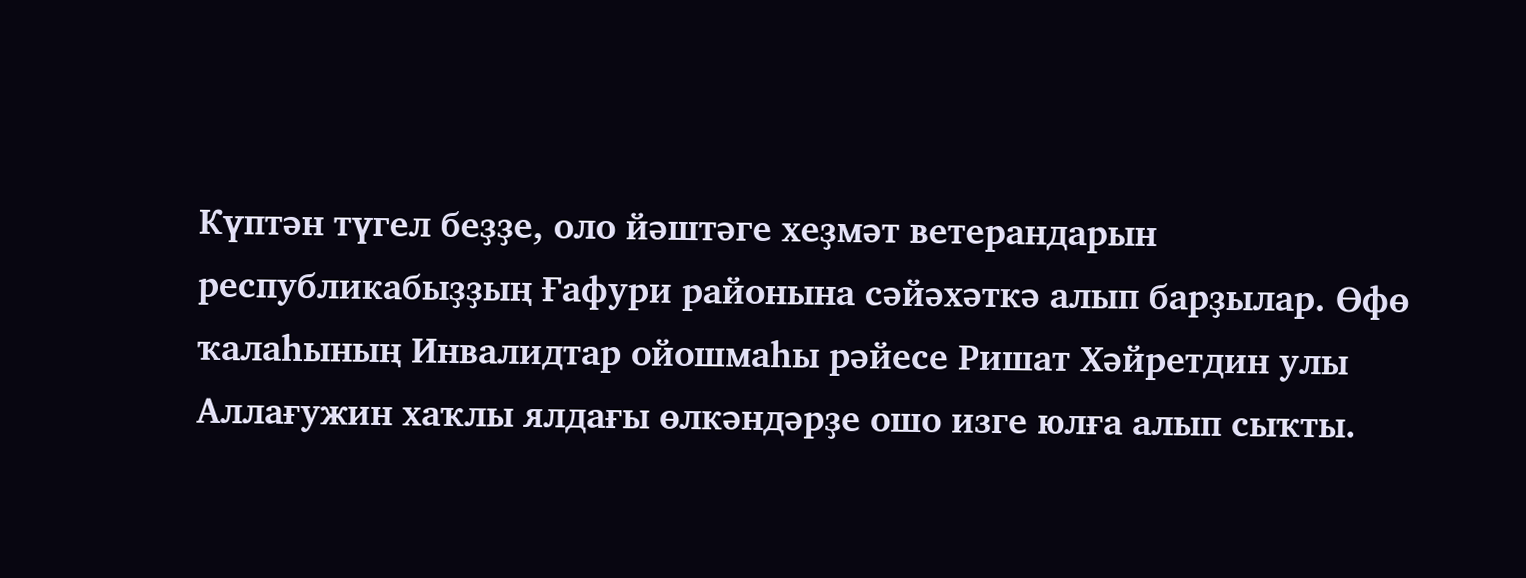Күптән түгел беҙҙе, оло йәштәге хеҙмәт ветерандарын республикабыҙҙың Ғафури районына сәйәхәткә алып барҙылар. Өфө ҡалаһының Инвалидтар ойошмаһы рәйесе Ришат Хәйретдин улы Аллағужин хаҡлы ялдағы өлкәндәрҙе ошо изге юлға алып сыҡты.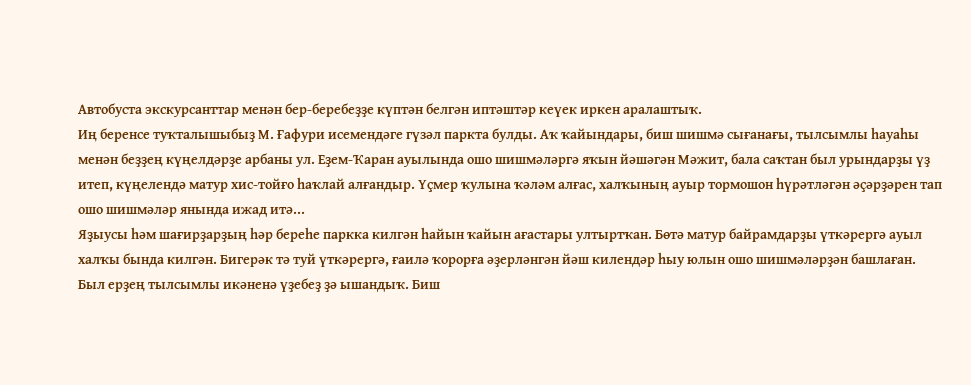Автобуста экскурсанттар менән бер-беребеҙҙе күптән белгән иптәштәр кеүек иркен аралаштыҡ.
Иң беренсе туҡталышыбыҙ М. Ғафури исемендәге гүзәл паркта булды. Аҡ ҡайындары, биш шишмә сығанағы, тылсымлы һауаһы менән беҙҙең күңелдәрҙе арбаны ул. Еҙем-Ҡаран ауылында ошо шишмәләргә яҡын йәшәгән Мәжит, бала саҡтан был урындарҙы үҙ итеп, күңелендә матур хис-тойғо һаҡлай алғандыр. Үҫмер ҡулына ҡәләм алғас, халҡының ауыр тормошон һүрәтләгән әҫәрҙәрен тап ошо шишмәләр янында ижад итә...
Яҙыусы һәм шағирҙарҙың һәр береһе паркка килгән һайын ҡайын ағастары ултыртҡан. Бөтә матур байрамдарҙы үткәрергә ауыл халҡы бында килгән. Бигерәк тә туй үткәрергә, ғаилә ҡорорға әҙерләнгән йәш килендәр һыу юлын ошо шишмәләрҙән башлаған.
Был ерҙең тылсымлы икәненә үҙебеҙ ҙә ышандыҡ. Биш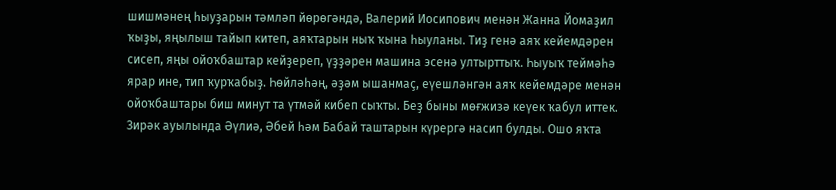шишмәнең һыуҙарын тәмләп йөрөгәндә, Валерий Иосипович менән Жанна Йомаҙил ҡыҙы, яңылыш тайып китеп, аяҡтарын ныҡ ҡына һыуланы. Тиҙ генә аяҡ кейемдәрен сисеп, яңы ойоҡбаштар кейҙереп, үҙҙәрен машина эсенә ултырттыҡ. Һыуыҡ теймәһә ярар ине, тип ҡурҡабыҙ. Һөйләһәң, әҙәм ышанмаҫ, еүешләнгән аяҡ кейемдәре менән ойоҡбаштары биш минут та үтмәй кибеп сыҡты. Беҙ быны мөғжизә кеүек ҡабул иттек.
Зирәк ауылында Әүлиә, Әбей һәм Бабай таштарын күрергә насип булды. Ошо яҡта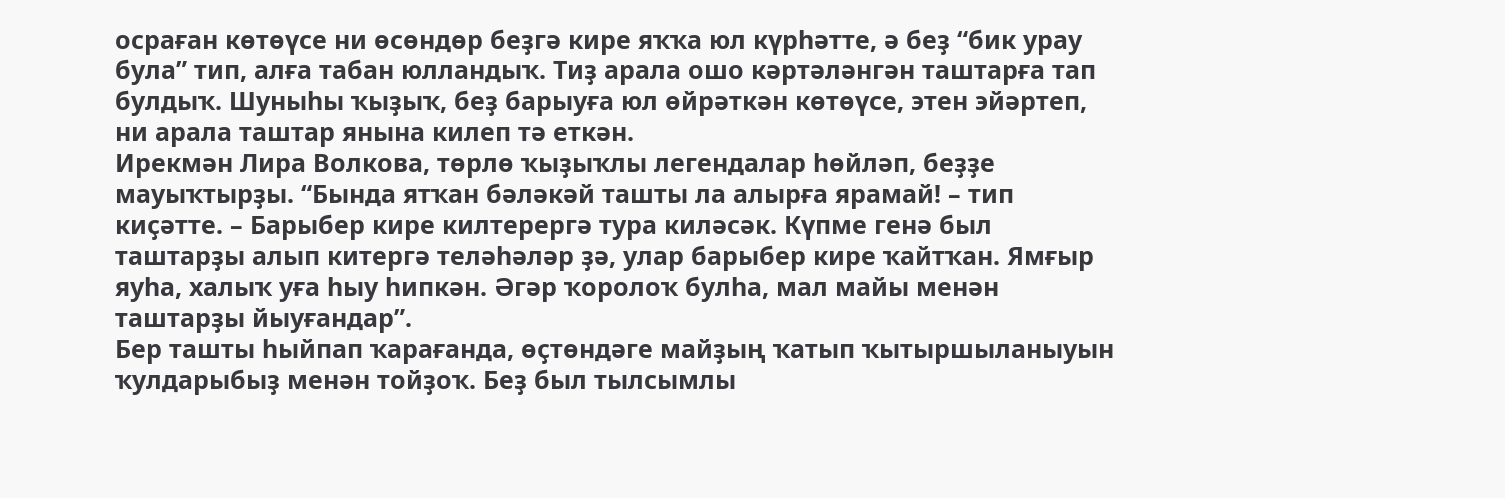осраған көтөүсе ни өсөндөр беҙгә кире яҡҡа юл күрһәтте, ә беҙ “бик урау була” тип, алға табан юлландыҡ. Тиҙ арала ошо кәртәләнгән таштарға тап булдыҡ. Шуныһы ҡыҙыҡ, беҙ барыуға юл өйрәткән көтөүсе, этен эйәртеп, ни арала таштар янына килеп тә еткән.
Ирекмән Лира Волкова, төрлө ҡыҙыҡлы легендалар һөйләп, беҙҙе мауыҡтырҙы. “Бында ятҡан бәләкәй ташты ла алырға ярамай! – тип киҫәтте. – Барыбер кире килтерергә тура киләсәк. Күпме генә был таштарҙы алып китергә теләһәләр ҙә, улар барыбер кире ҡайтҡан. Ямғыр яуһа, халыҡ уға һыу һипкән. Әгәр ҡоролоҡ булһа, мал майы менән таштарҙы йыуғандар”.
Бер ташты һыйпап ҡарағанда, өҫтөндәге майҙың ҡатып ҡытыршыланыуын ҡулдарыбыҙ менән тойҙоҡ. Беҙ был тылсымлы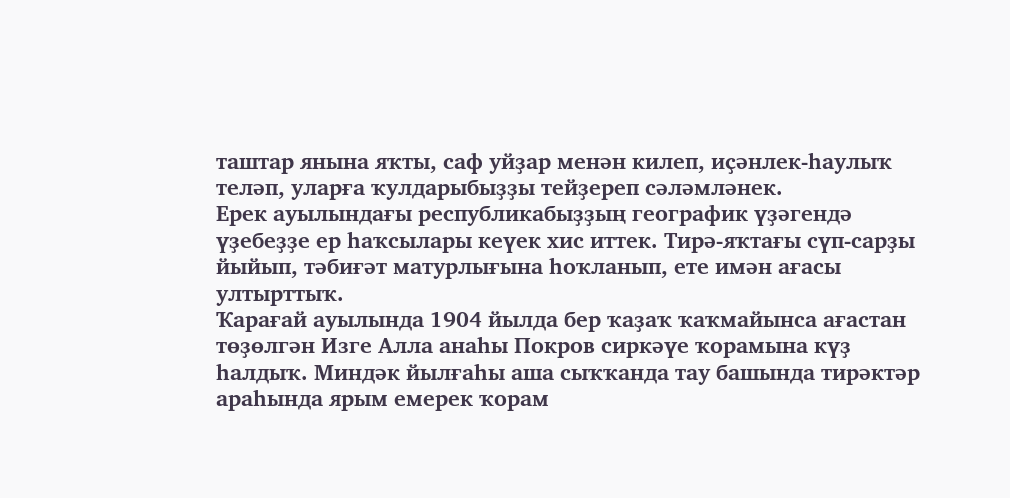таштар янына яҡты, саф уйҙар менән килеп, иҫәнлек-һаулыҡ теләп, уларға ҡулдарыбыҙҙы тейҙереп сәләмләнек.
Ерек ауылындағы республикабыҙҙың географик үҙәгендә үҙебеҙҙе ер һаҡсылары кеүек хис иттек. Тирә-яҡтағы сүп-сарҙы йыйып, тәбиғәт матурлығына һоҡланып, ете имән ағасы ултырттыҡ.
Ҡарағай ауылында 1904 йылда бер ҡаҙаҡ ҡаҡмайынса ағастан төҙөлгән Изге Алла анаһы Покров сиркәүе ҡорамына күҙ һалдыҡ. Миндәк йылғаһы аша сыҡҡанда тау башында тирәктәр араһында ярым емерек ҡорам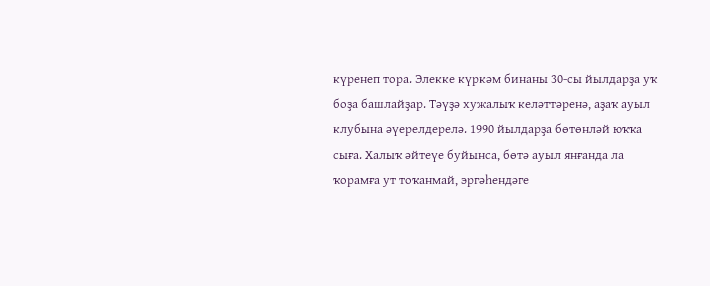күренеп тора. Элекке күркәм бинаны 30-сы йылдарҙа уҡ боҙа башлайҙар. Тәүҙә хужалыҡ келәттәренә, аҙаҡ ауыл клубына әүерелдерелә. 1990 йылдарҙа бөтөнләй юҡҡа сыға. Халыҡ әйтеүе буйынса, бөтә ауыл янғанда ла ҡорамға ут тоҡанмай, эргәһендәге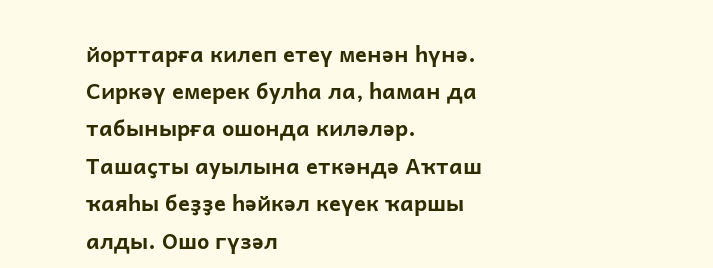йорттарға килеп етеү менән һүнә. Сиркәү емерек булһа ла, һаман да табынырға ошонда киләләр.
Ташаҫты ауылына еткәндә Аҡташ ҡаяһы беҙҙе һәйкәл кеүек ҡаршы алды. Ошо гүзәл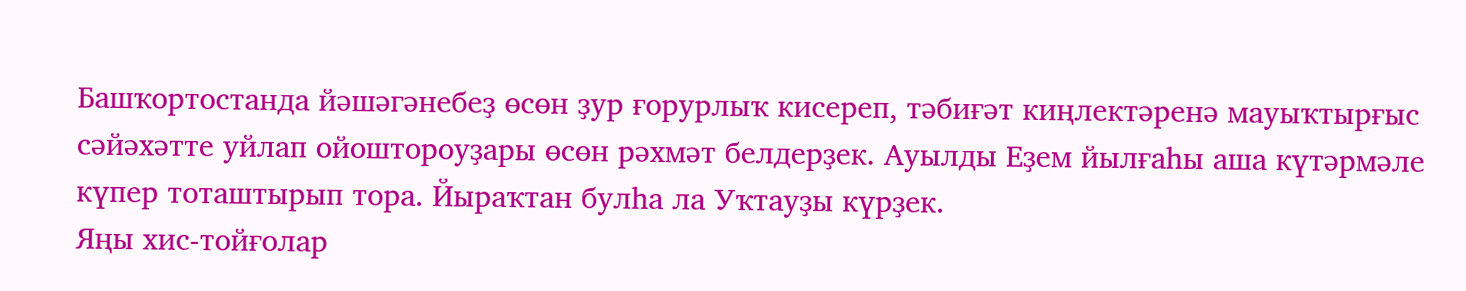Башҡортостанда йәшәгәнебеҙ өсөн ҙур ғорурлыҡ кисереп, тәбиғәт киңлектәренә мауыҡтырғыс сәйәхәтте уйлап ойоштороуҙары өсөн рәхмәт белдерҙек. Ауылды Еҙем йылғаһы аша күтәрмәле күпер тоташтырып тора. Йыраҡтан булһа ла Уҡтауҙы күрҙек.
Яңы хис-тойғолар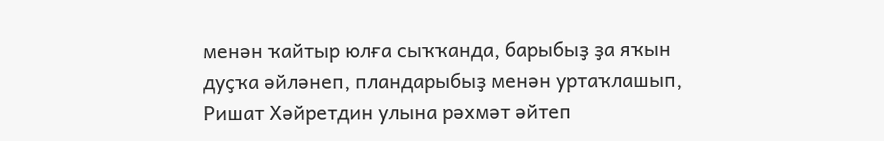менән ҡайтыр юлға сыҡҡанда, барыбыҙ ҙа яҡын дуҫҡа әйләнеп, пландарыбыҙ менән уртаҡлашып, Ришат Хәйретдин улына рәхмәт әйтеп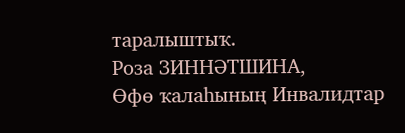таралыштыҡ.
Роза ЗИННӘТШИНА,
Өфө ҡалаһының Инвалидтар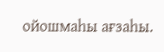ойошмаһы ағзаһы.